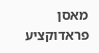מאסן פראדוקציע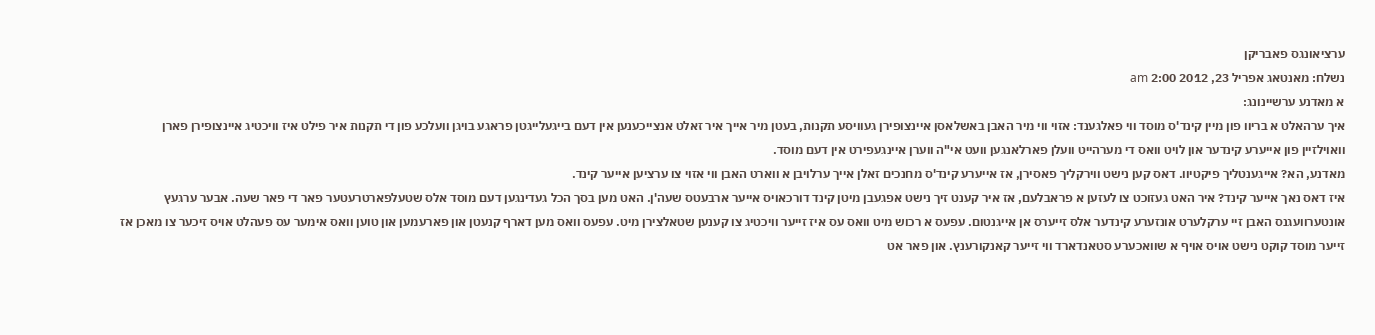ערציאונגס פאבריקן
נשלח: מאנטאג אפריל 23, 2012 2:00 am
א מאדנע ערשיינונג:
איך ערהאלט א בריוו פון מיין קינד'ס מוסד ווי פאלגענד: אזוי ווי מיר האבן באשלאסן איינצופירן געוויסע תקנות, בעטן מיר אייך איר זאלט אנצייכענען אין דעם בייגעלייגטן פראגע בויגן וועלכע פון די תקנות איר פילט איז וויכטיג איינצופירן פארן וואוילזיין פון אייערע קינדער און לויט וואס די מערהייט וועלן פארלאנגען וועט אי"ה ווערן איינגעפירט אין דעם מוסד.
מאדנע, הא? אייגענטליך פיקטיוו. דאס קען נישט ווירקליך פאסירן, אז אייערע קינד'ס מחנכים זאלן אייך ערלויבן א ווארט האבן ווי אזוי צו ערציען אייער קינד.
איז דאס נאך אייער קינד? איר האט געזוכט צו לעזען א פראבלעם, אז איר קענט זיך נישט אפגעבן מיטן קינד דורכאויס אייער ארבעטס שעה'ן. האט מען בסך הכל געדינגען דעם מוסד אלס שטעלפארטרעטער פאר די פאר שעה. אבער ערגעץ אונטערוועגנס האבן זיי ערקלערט אונזערע קינדער אלס זייערס אן אייגנטום. עפעס א רכוש מיט וואס עס איז זייער וויכטיג צו קענען שטאלצירן מיט. עפעס וואס מען דארף קנעטן און פארעמען און טוען וואס אימער עס פעהלט אויס זיכער צו מאכן אז זייער מוסד קוקט נישט אויס אויף א שוואכערע סטאנדארד ווי זייער קאנקורענץ. און פאר אט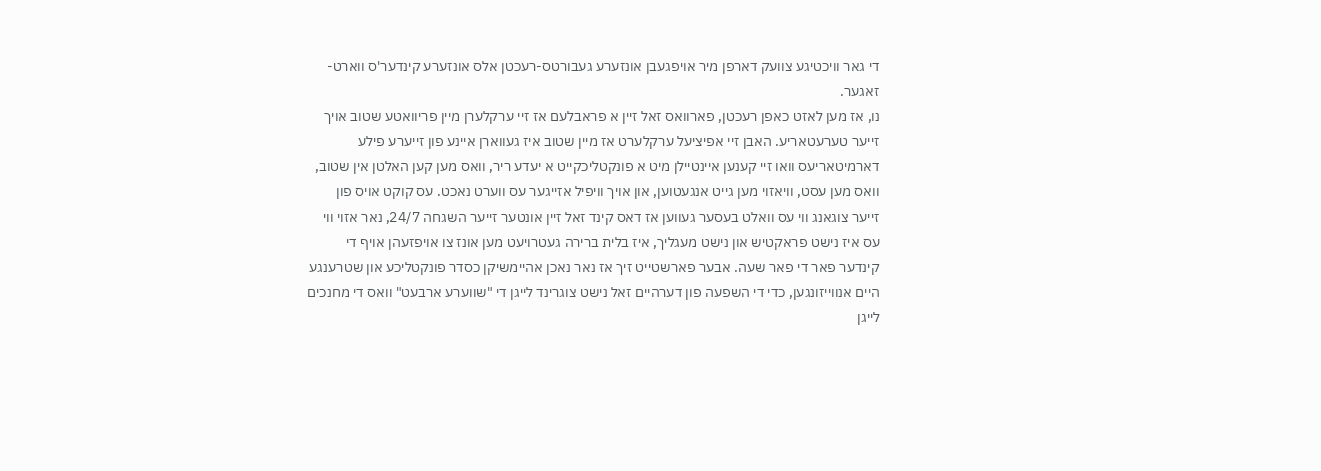די גאר וויכטיגע צוועק דארפן מיר אויפגעבן אונזערע געבורטס-רעכטן אלס אונזערע קינדער'ס ווארט-זאגער.
נו, אז מען לאזט כאפן רעכטן, פארוואס זאל זיין א פראבלעם אז זיי ערקלערן מיין פריוואטע שטוב אויך זייער טערעטאריע. האבן זיי אפיציעל ערקלערט אז מיין שטוב איז געווארן איינע פון זייערע פילע דארמיטאריעס וואו זיי קענען איינטיילן מיט א פונקטליכקייט א יעדע ריר, וואס מען קען האלטן אין שטוב, וואס מען עסט, וויאזוי מען גייט אנגעטוען, און אויך וויפיל אזייגער עס ווערט נאכט. עס קוקט אויס פון זייער צוגאנג ווי עס וואלט בעסער געווען אז דאס קינד זאל זיין אונטער זייער השגחה 24/7, נאר אזוי ווי עס איז נישט פראקטיש און נישט מעגליך, איז בלית ברירה געטרויעט מען אונז צו אויפזעהן אויף די קינדער פאר די פאר שעה. אבער פארשטייט זיך אז נאר נאכן אהיימשיקן כסדר פונקטליכע און שטרענגע היים אנווייזונגען, כדי די השפעה פון דערהיים זאל נישט צוגרינד לייגן די "שווערע ארבעט" וואס די מחנכים לייגן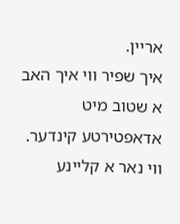אריין.
איך שפיר ווי איך האב א שטוב מיט אדאפטירטע קינדער. ווי נאר א קליינע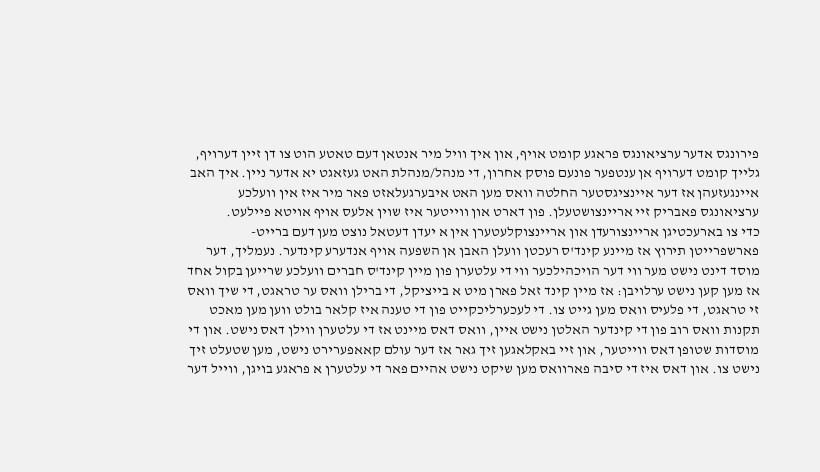פירונגס אדער ערציאונגס פראגע קומט אויף, און איך וויל מיר אנטאן דעם טאטע הוט צו דן זיין דערויף, גלייך קומט דערויף אן ענטפער פונעם פוסק אחרון, די מנהל/מנהלת האט געזאגט יא אדער ניין. איך האב איינגעזעהן אז דער איינציגסטער החלטה וואס מען האט איבערגעלאזט פאר מיר איז אין וועלכע ערציאונגס פאבריק זיי אריינצושטעלן. פון דארט און ווייטער איז שוין אלעס אויף אויטא פיילעט.
כדי צו בארעכטיגן אריינצורעדן און אריינצוקלעטערן אין א יעדן דעטאל נוצט מען דעם ברייט-פארשפרייטן תירוץ אז מיינע קינד'ס רעכטן וועלן האבן אן השפעה אויף אנדערע קינדער. נעמליך, דער מוסד דינט נישט מער ווי דער הויכהילכער ווי די עלטערן פון מיין קינד'ס חברים וועלכע שרייען בקול אחד אז מען קען נישט ערלויבן: אז מיין קינד זאל פארן מיט א בייציקל, די ברילן וואס ער טראגט, די שיך וואס זי טראגט, די פלעיס וואס מען גייט צו. די לעכערליכקייט פון די טענה איז קלאר בולט ווען מען מאכט תקנות וואס רוב פון די קינדער האלטן נישט איין, וואס דאס מיינט אז די עלטערן ווילן דאס נישט. און די מוסדות שטופן דאס ווייטער, און זיי באקלאגען זיך גאר אז דער עולם קאאפערירט נישט, מען שטעלט זיך נישט צו. און דאס איז די סיבה פארוואס מען שיקט נישט אהיים פאר די עלטערן א פראגע בויגן, ווייל דער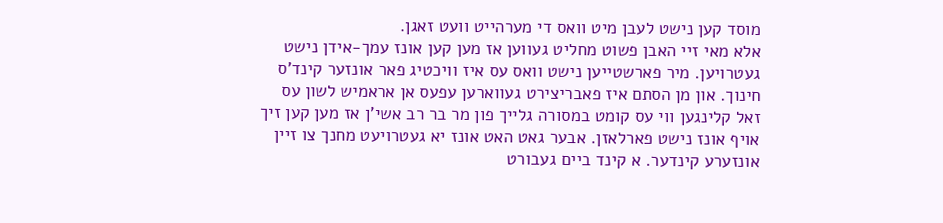מוסד קען נישט לעבן מיט וואס די מערהייט וועט זאגן.
אלא מאי זיי האבן פשוט מחליט געווען אז מען קען אונז עמך-אידן נישט געטרויען. מיר פארשטייען נישט וואס עס איז וויכטיג פאר אונזער קינד'ס חינוך. און מן הסתם איז פאבריצירט געווארען עפעס אן אראמיש לשון עס זאל קלינגען ווי עס קומט במסורה גלייך פון מר בר רב אשי'ן אז מען קען זיך אויף אונז נישט פארלאזן. אבער גאט האט אונז יא געטרויעט מחנך צו זיין אונזערע קינדער. א קינד ביים געבורט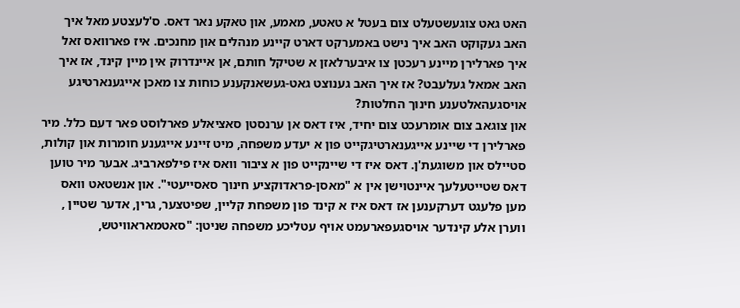האט גאט צוגעשטעלט צום בעטל א טאטע, מאמע, און טאקע נאר דאס. ס'לעצטע מאל איך האב געקוקט האב איך נישט באמערקט דארט קיינע מנהלים און מחנכים. איז פארוואס זאל איך פארלירן מיינע רעכטן צו איבערלאזן א שטיקל חותם, אן איינדרוק אין מיין קינד, אז איך האב אמאל געלעבט? אז איך האב גענוצט גאט-געשאנקענע כוחות צו מאכן אייגענארטיגע אויסגעהאלטענע חינוך החלטות?
און צוגאב צום אומרעכט צום יחיד, איז דאס אן ערנסטן סאציאלע פארלוסט פאר דעם כלל. מיר פארלירן די שיינע אייגענארטיגקייט פון א יעדע משפחה, מיט זיינע אייגענע חומרות און קולות, סטיילס און משוגעת'ן. דאס איז די שיינקייט פון א ציבור וואס איז פילפארביג. אבער מיר טוען דאס שטייטעלעך איינטוישן אין א "מאסן-פראדוקציע חינוך סאסייעטי". און אנשטאט וואס מען פלעגט דערקענען אז דאס איז א קינד פון משפחת קליין, שפיטצער, גרין, אדער שטיין , ווערן אלע קינדער אויסגעפארעמט אויף עטליכע משפחה שניטן: "סאטמאראוויטש,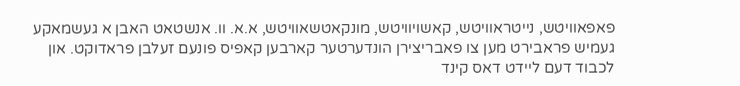פאפאוויטש, נייטראוויטש, קאשויוויטש, מונקאטשאוויטש, א.א. וו. אנשטאט האבן א געשמאקע געמיש פראבירט מען צו פאבריצירן הונדערטער קארבען קאפיס פונעם זעלבן פראדוקט. און לכבוד דעם ליידט דאס קינד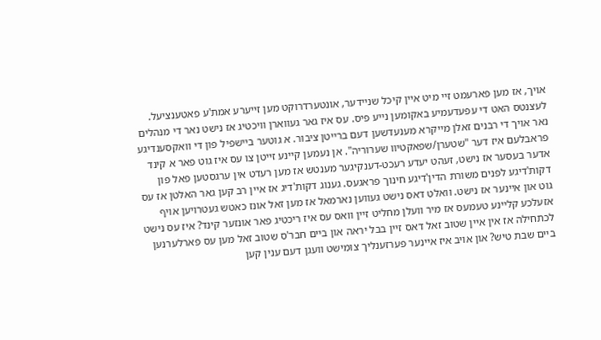אויך, אז מען פארעמט זיי מיט איין קיכל שניידער, אונטערדרוקט מען זייערע אמת'ע פאטענציעל.
לעצנטס האט די עפעדעמיע באקומען נייע פיס. עס איז גאר געווארן וויכטיג אז נישט נאר די מנהלים נאר אויך די רבנים זאלן מייקרא מענעדשען דעם ברייטן ציבור. א גוטער ביישפיל פון די וואקסענדיגע פראבלעם איז דער "שטערן/שפאקטיוו שערוריה". אן נעמען קיינע זייטן צו עס איז גוט פאר א קינד אדער בעסער אז נישט, זעהט יעדע רעכט-דענקיגער מענטש אז מען רעדט אין ערגסטען פאל פון דקות'דיגע לפנים משורת הדין'דיגע חינוך פראגעס. גענוג דקות'דיג אז איין רב קען גאר האלטן אז עס גוט און איינער אז נישט. וואלט דאס נישט געווען נארמאל אז מען זאל אונז כאטש געטרויען אויף אזעלכע קליינע טעמעס אז מיר וועלן מחליט זיין וואס עס איז ריכטיג פאר אונזער קינד? איז עס נישט לכתחילה אז אין איין שטוב זאל דאס זיין בבל יראה און ביים חבר'ס שטוב זאל מען עס פארלערנען ביים שבת טיש? און אויב איז איינער פערזענליך צומישט וועגן דעם ענין קען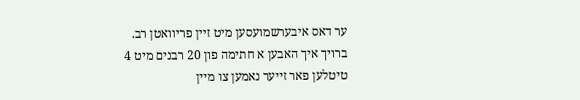ער דאס איבערשמועסען מיט זיין פריוואטן רב. ברויך איך האבען א חתימה פון 20 רבנים מיט 4 טיטלען פאר זייער נאמען צו מיין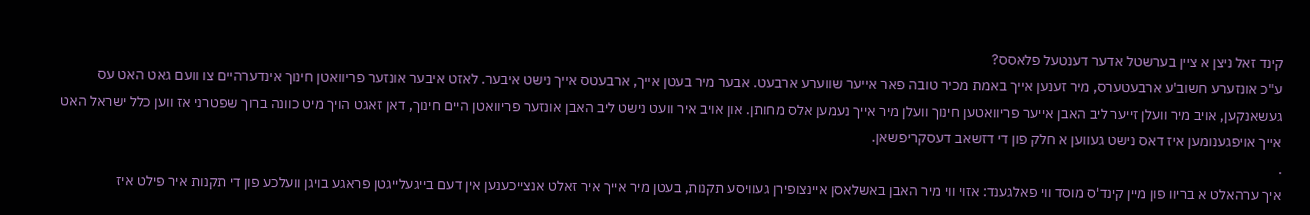קינד זאל ניצן א ציין בערשטל אדער דענטעל פלאסס?
ע"כ אונזערע חשוב'ע ארבעטערס, מיר זענען אייך באמת מכיר טובה פאר אייער שווערע ארבעט. אבער מיר בעטן אייך, ארבעטס אייך נישט איבער. לאזט איבער אונזער פריוואטן חינוך אינדערהיים צו וועם גאט האט עס געשאנקען, אויב מיר וועלן זייער ליב האבן אייער פריוואטען חינוך וועלן מיר אייך נעמען אלס מחותן. און אויב איר וועט נישט ליב האבן אונזער פריוואטן היים חינוך, דאן זאגט הויך מיט כוונה ברוך שפטרני אז ווען כלל ישראל האט אייך אויפגענומען איז דאס נישט געווען א חלק פון די דזשאב דעסקריפשאן.
.
איך ערהאלט א בריוו פון מיין קינד'ס מוסד ווי פאלגענד: אזוי ווי מיר האבן באשלאסן איינצופירן געוויסע תקנות, בעטן מיר אייך איר זאלט אנצייכענען אין דעם בייגעלייגטן פראגע בויגן וועלכע פון די תקנות איר פילט איז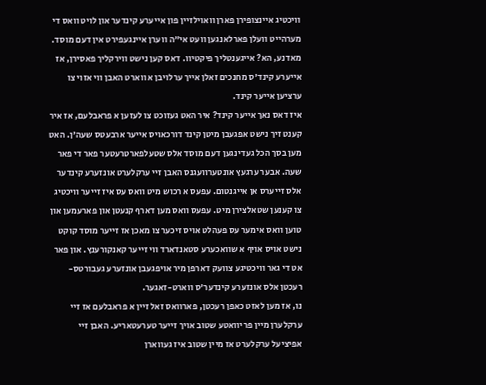וויכטיג איינצופירן פארן וואוילזיין פון אייערע קינדער און לויט וואס די מערהייט וועלן פארלאנגען וועט אי"ה ווערן איינגעפירט אין דעם מוסד.
מאדנע, הא? אייגענטליך פיקטיוו. דאס קען נישט ווירקליך פאסירן, אז אייערע קינד'ס מחנכים זאלן אייך ערלויבן א ווארט האבן ווי אזוי צו ערציען אייער קינד.
איז דאס נאך אייער קינד? איר האט געזוכט צו לעזען א פראבלעם, אז איר קענט זיך נישט אפגעבן מיטן קינד דורכאויס אייער ארבעטס שעה'ן. האט מען בסך הכל געדינגען דעם מוסד אלס שטעלפארטרעטער פאר די פאר שעה. אבער ערגעץ אונטערוועגנס האבן זיי ערקלערט אונזערע קינדער אלס זייערס אן אייגנטום. עפעס א רכוש מיט וואס עס איז זייער וויכטיג צו קענען שטאלצירן מיט. עפעס וואס מען דארף קנעטן און פארעמען און טוען וואס אימער עס פעהלט אויס זיכער צו מאכן אז זייער מוסד קוקט נישט אויס אויף א שוואכערע סטאנדארד ווי זייער קאנקורענץ. און פאר אט די גאר וויכטיגע צוועק דארפן מיר אויפגעבן אונזערע געבורטס-רעכטן אלס אונזערע קינדער'ס ווארט-זאגער.
נו, אז מען לאזט כאפן רעכטן, פארוואס זאל זיין א פראבלעם אז זיי ערקלערן מיין פריוואטע שטוב אויך זייער טערעטאריע. האבן זיי אפיציעל ערקלערט אז מיין שטוב איז געווארן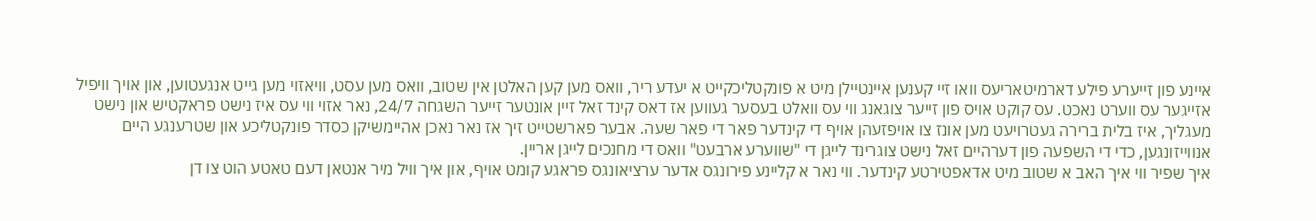איינע פון זייערע פילע דארמיטאריעס וואו זיי קענען איינטיילן מיט א פונקטליכקייט א יעדע ריר, וואס מען קען האלטן אין שטוב, וואס מען עסט, וויאזוי מען גייט אנגעטוען, און אויך וויפיל אזייגער עס ווערט נאכט. עס קוקט אויס פון זייער צוגאנג ווי עס וואלט בעסער געווען אז דאס קינד זאל זיין אונטער זייער השגחה 24/7, נאר אזוי ווי עס איז נישט פראקטיש און נישט מעגליך, איז בלית ברירה געטרויעט מען אונז צו אויפזעהן אויף די קינדער פאר די פאר שעה. אבער פארשטייט זיך אז נאר נאכן אהיימשיקן כסדר פונקטליכע און שטרענגע היים אנווייזונגען, כדי די השפעה פון דערהיים זאל נישט צוגרינד לייגן די "שווערע ארבעט" וואס די מחנכים לייגן אריין.
איך שפיר ווי איך האב א שטוב מיט אדאפטירטע קינדער. ווי נאר א קליינע פירונגס אדער ערציאונגס פראגע קומט אויף, און איך וויל מיר אנטאן דעם טאטע הוט צו דן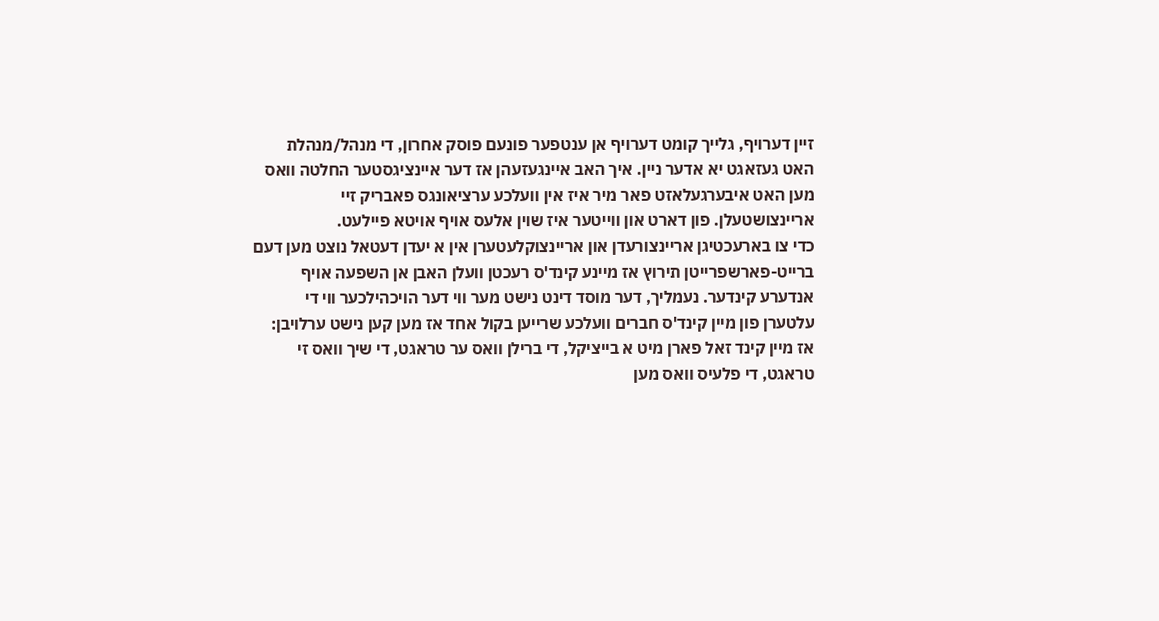זיין דערויף, גלייך קומט דערויף אן ענטפער פונעם פוסק אחרון, די מנהל/מנהלת האט געזאגט יא אדער ניין. איך האב איינגעזעהן אז דער איינציגסטער החלטה וואס מען האט איבערגעלאזט פאר מיר איז אין וועלכע ערציאונגס פאבריק זיי אריינצושטעלן. פון דארט און ווייטער איז שוין אלעס אויף אויטא פיילעט.
כדי צו בארעכטיגן אריינצורעדן און אריינצוקלעטערן אין א יעדן דעטאל נוצט מען דעם ברייט-פארשפרייטן תירוץ אז מיינע קינד'ס רעכטן וועלן האבן אן השפעה אויף אנדערע קינדער. נעמליך, דער מוסד דינט נישט מער ווי דער הויכהילכער ווי די עלטערן פון מיין קינד'ס חברים וועלכע שרייען בקול אחד אז מען קען נישט ערלויבן: אז מיין קינד זאל פארן מיט א בייציקל, די ברילן וואס ער טראגט, די שיך וואס זי טראגט, די פלעיס וואס מען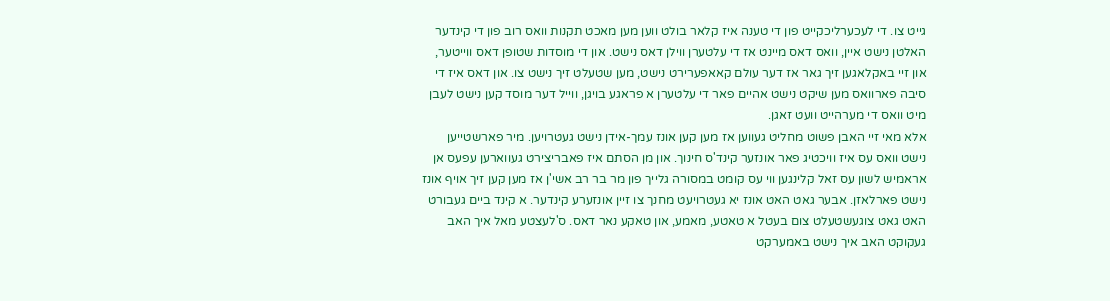גייט צו. די לעכערליכקייט פון די טענה איז קלאר בולט ווען מען מאכט תקנות וואס רוב פון די קינדער האלטן נישט איין, וואס דאס מיינט אז די עלטערן ווילן דאס נישט. און די מוסדות שטופן דאס ווייטער, און זיי באקלאגען זיך גאר אז דער עולם קאאפערירט נישט, מען שטעלט זיך נישט צו. און דאס איז די סיבה פארוואס מען שיקט נישט אהיים פאר די עלטערן א פראגע בויגן, ווייל דער מוסד קען נישט לעבן מיט וואס די מערהייט וועט זאגן.
אלא מאי זיי האבן פשוט מחליט געווען אז מען קען אונז עמך-אידן נישט געטרויען. מיר פארשטייען נישט וואס עס איז וויכטיג פאר אונזער קינד'ס חינוך. און מן הסתם איז פאבריצירט געווארען עפעס אן אראמיש לשון עס זאל קלינגען ווי עס קומט במסורה גלייך פון מר בר רב אשי'ן אז מען קען זיך אויף אונז נישט פארלאזן. אבער גאט האט אונז יא געטרויעט מחנך צו זיין אונזערע קינדער. א קינד ביים געבורט האט גאט צוגעשטעלט צום בעטל א טאטע, מאמע, און טאקע נאר דאס. ס'לעצטע מאל איך האב געקוקט האב איך נישט באמערקט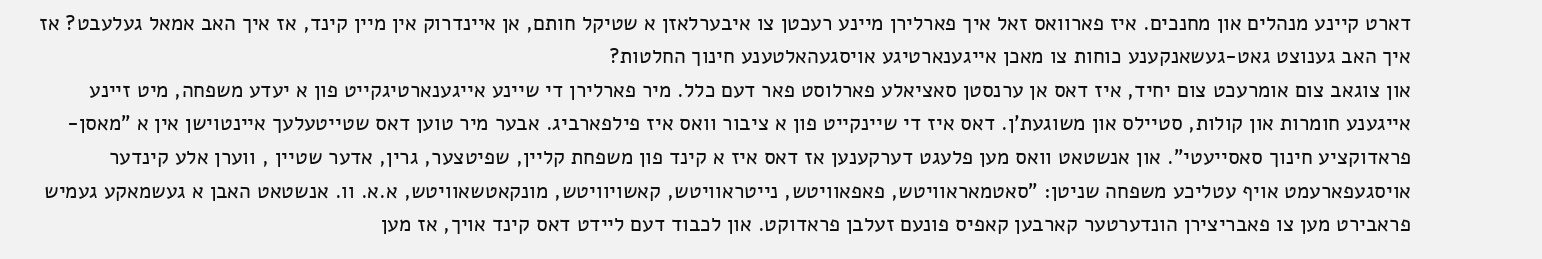דארט קיינע מנהלים און מחנכים. איז פארוואס זאל איך פארלירן מיינע רעכטן צו איבערלאזן א שטיקל חותם, אן איינדרוק אין מיין קינד, אז איך האב אמאל געלעבט? אז איך האב גענוצט גאט-געשאנקענע כוחות צו מאכן אייגענארטיגע אויסגעהאלטענע חינוך החלטות?
און צוגאב צום אומרעכט צום יחיד, איז דאס אן ערנסטן סאציאלע פארלוסט פאר דעם כלל. מיר פארלירן די שיינע אייגענארטיגקייט פון א יעדע משפחה, מיט זיינע אייגענע חומרות און קולות, סטיילס און משוגעת'ן. דאס איז די שיינקייט פון א ציבור וואס איז פילפארביג. אבער מיר טוען דאס שטייטעלעך איינטוישן אין א "מאסן-פראדוקציע חינוך סאסייעטי". און אנשטאט וואס מען פלעגט דערקענען אז דאס איז א קינד פון משפחת קליין, שפיטצער, גרין, אדער שטיין , ווערן אלע קינדער אויסגעפארעמט אויף עטליכע משפחה שניטן: "סאטמאראוויטש, פאפאוויטש, נייטראוויטש, קאשויוויטש, מונקאטשאוויטש, א.א. וו. אנשטאט האבן א געשמאקע געמיש פראבירט מען צו פאבריצירן הונדערטער קארבען קאפיס פונעם זעלבן פראדוקט. און לכבוד דעם ליידט דאס קינד אויך, אז מען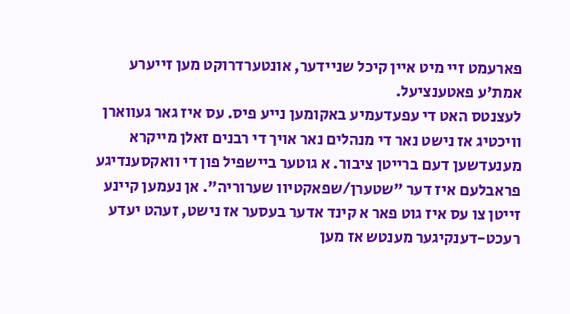פארעמט זיי מיט איין קיכל שניידער, אונטערדרוקט מען זייערע אמת'ע פאטענציעל.
לעצנטס האט די עפעדעמיע באקומען נייע פיס. עס איז גאר געווארן וויכטיג אז נישט נאר די מנהלים נאר אויך די רבנים זאלן מייקרא מענעדשען דעם ברייטן ציבור. א גוטער ביישפיל פון די וואקסענדיגע פראבלעם איז דער "שטערן/שפאקטיוו שערוריה". אן נעמען קיינע זייטן צו עס איז גוט פאר א קינד אדער בעסער אז נישט, זעהט יעדע רעכט-דענקיגער מענטש אז מען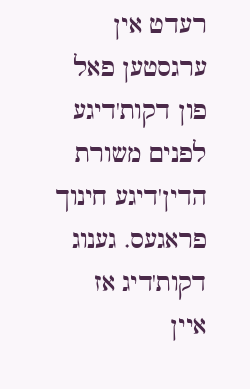רעדט אין ערגסטען פאל פון דקות'דיגע לפנים משורת הדין'דיגע חינוך פראגעס. גענוג דקות'דיג אז איין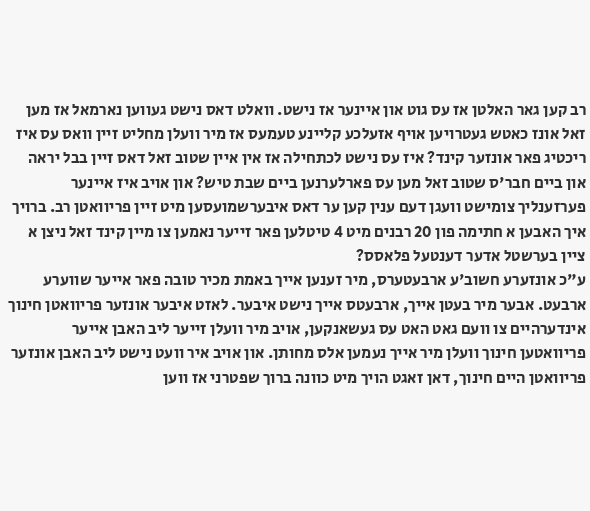רב קען גאר האלטן אז עס גוט און איינער אז נישט. וואלט דאס נישט געווען נארמאל אז מען זאל אונז כאטש געטרויען אויף אזעלכע קליינע טעמעס אז מיר וועלן מחליט זיין וואס עס איז ריכטיג פאר אונזער קינד? איז עס נישט לכתחילה אז אין איין שטוב זאל דאס זיין בבל יראה און ביים חבר'ס שטוב זאל מען עס פארלערנען ביים שבת טיש? און אויב איז איינער פערזענליך צומישט וועגן דעם ענין קען ער דאס איבערשמועסען מיט זיין פריוואטן רב. ברויך איך האבען א חתימה פון 20 רבנים מיט 4 טיטלען פאר זייער נאמען צו מיין קינד זאל ניצן א ציין בערשטל אדער דענטעל פלאסס?
ע"כ אונזערע חשוב'ע ארבעטערס, מיר זענען אייך באמת מכיר טובה פאר אייער שווערע ארבעט. אבער מיר בעטן אייך, ארבעטס אייך נישט איבער. לאזט איבער אונזער פריוואטן חינוך אינדערהיים צו וועם גאט האט עס געשאנקען, אויב מיר וועלן זייער ליב האבן אייער פריוואטען חינוך וועלן מיר אייך נעמען אלס מחותן. און אויב איר וועט נישט ליב האבן אונזער פריוואטן היים חינוך, דאן זאגט הויך מיט כוונה ברוך שפטרני אז ווען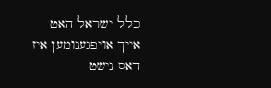כלל ישראל האט אייך אויפגענומען איז דאס נישט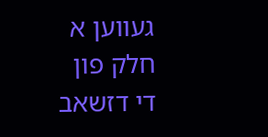געווען א חלק פון די דזשאב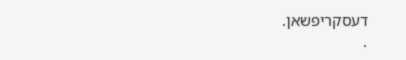דעסקריפשאן.
.